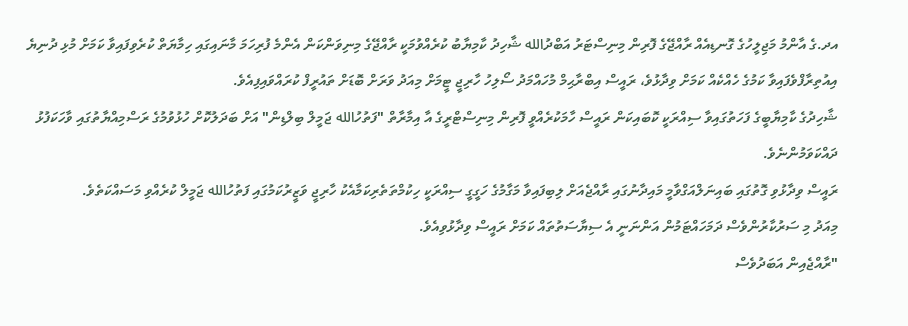އދ.ގެ އާންމު މަޖިލީހުގެ ގޮނޑިއެއް ރާއްޖޭގެ ފޮރިން މިނިސްޓަރު އަބްދުالله ޝާހިދު ކާމިޔާބު ކުރެއްވުމަކީ ރާއްޖޭގެ މިނިވަންކަން އެންމެ ފުރިހަމަ މާނައިގައި ހިމާޔަތް ކުރެވިފައިވާ ކަމަށް މުޅި ދުނިޔެ އިއުތިރާފްވެފައިވާ ކަމުގެ ހެއްކެއް ކަމަށް ވިދާޅުވެ، ރައީސް އިބްރާޙިމް މުހައްމަދު ސޯލިހު ހާރިޖީ ޓީމަށް މިއަދު ވަރަށް ބޮޑަށް ތައުރީފް ކުރައްވައިފިއެވެ.
ޝާހިދުގެ ކާމިޔާބީގެ ފަހަތުގައިވާ ސިއްރަކީ ކޮބައިކަން ރައީސް ހާމަކުރެއްވީ ފޮރިން މިނިސްޓްރީގެ އާ އިމާރާތް "ފަތުހުالله ޖަމީލް ބިލްޑިން" އަށް ބަދަލުކޮށް ހުޅުވުމުގެ ރަސްމިއްޔާތުގައި ވާހަކަފުޅު ދައްކަވަމުންނެވެ.
ރައީސް ވިދާޅުވި ގޮތުގައި ބައިނަލްއަގްވާމީ މައިދާނުގައި ރާއްޖެއަށް ލިބިފައިވާ މަގާމުގެ ހަގީގީ ސިއްރަކީ ހިކުމްތަތެރިކަމާއެކު ހާރިޖީ ވަޒީރުކަމުގައި ފަތުހުالله ޖަމީލް ކުރެއްވި މަސައްކަތެވެ.
މިއަދު މި ސަރުކާރުންވެސް ދަމަހައްޓަމުން އަންނަނީ އެ ސިޔާސަތުތައް ކަމަށް ރައީސް ވިދާޅުވިއެވެ.
"ރާއްޖެއިން އަބަދުވެސް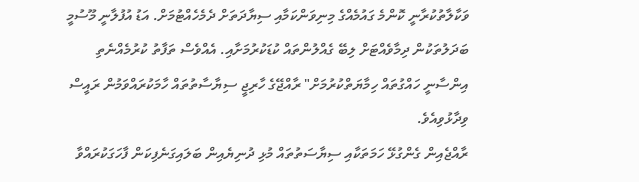ވަކާލާތުކުރާނީ ކޮންމެ ގައުމެއްގެ މިނިވަންކަމާއި ސިޔާދަތަށް ދެމެހެއްޓުމަށް. އަޑު އުފުލާނީ މޫސުމީ ބަދަލުތަކުން ދިމާވެއްޓަށް ލިބޭ ގެއްލުންތައް ކުޑަކުރުމަށާއި. އެއްވެސް ތަފާތު ކުރުމެއްނެތި އިންސާނީ ހައްގުތައް ހިމާޔަތްކުރުމަށް" ރާއްޖޭގެ ހާރިޖީ ސިޔާސާތުތައް ހާމަކުރައްވަމުން ރައީސް ވިދާޅުވިއެވެ.
ރާއްޖެއިން ގެންގުޅޭ ހަމަތަކާއި ސިޔާސަތުތައް މުޅި ދުނިޔެއިން ބަލައިގަނެފިކަން ފާހަގަކުރައްވާ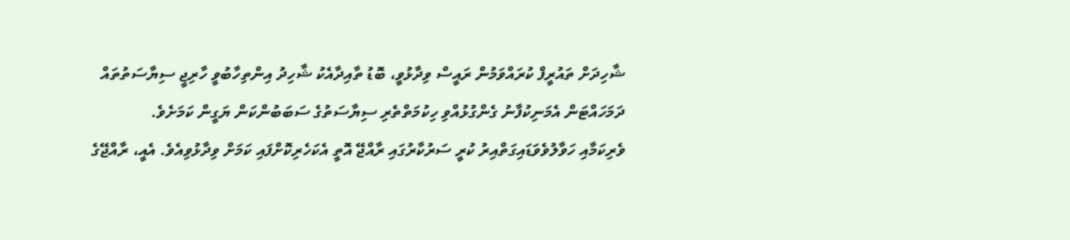ޝާހިދަށް ތައުރީފް ކުރައްވަމުން ރައީސް ވިދާޅުވީ، ބޮޑު ތާއިދާއެކު ޝާހިދު އިންތިހާބުވީ ހާރިޖީ ސިޔާސަތުތައް ދަމަހައްޓަން އެމަނިކުފާނު ގެންގުޅުއްވި ހިކުމަތްތެރި ސިޔާސަތުގެ ސަބަބުންކަން ޔަގީން ކަމަށެވެ.
ވެރިކަމާއި ހަވާލުވެވަޑައިގަތްއިރު ކުރީ ސަރުކާރުގައި ރާއްޖޭ އޮތީ އެކަހެރިކޮށްފައި ކަމަށް ވިދާޅުވިއެވެ. އެއީ، ރާއްޖޭގެ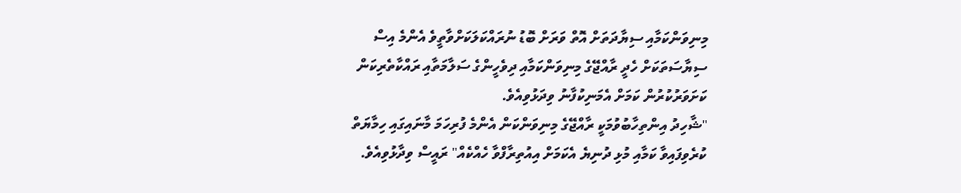މިނިވަންކަމާއި ސިޔާދަތަށް އޮތް ވަރަށް ބޮޑު ނުރައްކަލަކަށްވާތީވެ އެންމެ އިސް ސިޔާސަތަކަށް ހެދީ ރާއްޖޭގެ މިނިވަންކަމާއި ދިވެހީންގެ ސަލާމަތާއި ރައްކާތެރިކަން ކަށަވަރުކުރުން ކަމަށް އެމަނިކުފާނު ވިދަޅުވިއެވެ.
"ޝާހިދު އިންތިހާބުވުމަކީ ރާއްޖޭގެ މިނިވަންކަން އެންމެ ފުރިހަމަ މާނައިގައި ހިމާޔަތް ކުރެވިފައިވާ ކަމާއި މުޅި ދުނިޔެ އެކަމަށް އިއުތިރާފްވާ ހެއްކެއް" ރައީސް ވިދާޅުވިއެވެ.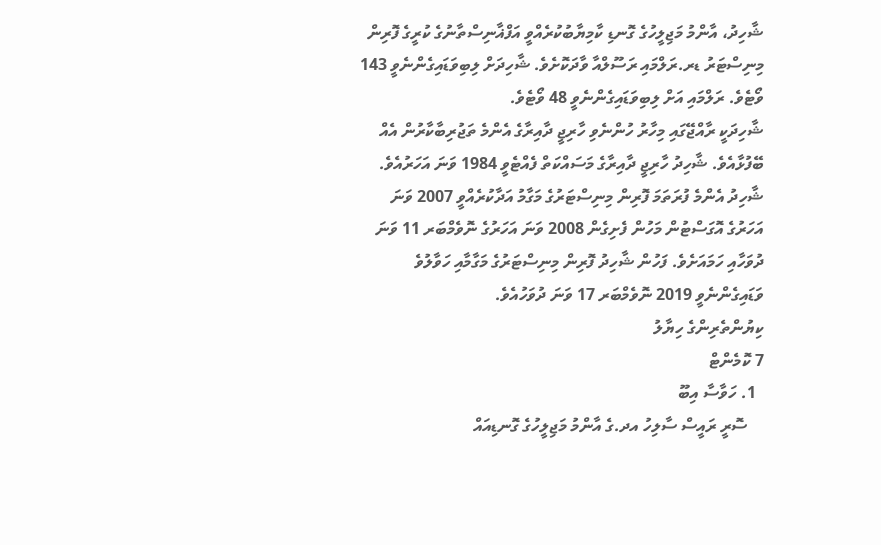ޝާހިދު، އާންމު މަޖިލީހުގެ ގޮނޑި ކާމިޔާބުކުރެއްވީ އަފްޣާނިސްތާނުގެ ކުރީގެ ފޮރިން މިނިސްޓަރު ޑރ.ރަލްމައި ރަސޫލްއާ ވާދަކޮށެވެ. ޝާހިދަށް ލިބިވަޑައިގެންނެވީ 143 ވޯޓެވެ. ރަލްމައި އަށް ލިބިވަޑައިގެންނެވީ 48 ވޯޓެވެ.
ޝާހިދަކީ ރާއްޖޭގައި މިހާރު ހުންނެވި ހާރިޖީ ދާއިރާގެ އެންމެ ތަޖުރިބާކާރުން އެއް ބޭފުޅާއެވެ. ޝާހިދު ހާރިޖީ ދާއިރާގެ މަސައްކަތް ފެއްޓެވީ 1984 ވަނަ އަހަރުއެވެ.
ޝާހިދު އެންމެ ފުރަތަމަ ފޮރިން މިނިސްޓަރުގެ މަގާމު އަދާކުރެއްވީ 2007 ވަނަ އަހަރުގެ އޮގަސްޓުން މަހުން ފެށިގެން 2008 ވަނަ އަހަރުގެ ނޮވެމްބަރ 11 ވަނަ ދުވަހާއި ހަމައަށެވެ. ފަހުން ޝާހިދު ފޮރިން މިނިސްޓަރުގެ މަގާމާއި ހަވާލުވެ ވަޑައިގެންނެވީ 2019 ނޮވެމްބަރ 17 ވަނަ ދުވަހުއެވެ.
ކިޔުންތެރިންގެ ހިޔާލު
7 ކޮމެންޓް
  1. ހަވާސާ އިބޫ
    ސޮރީ ރައީސް ސާލިހު އދ.ގެ އާންމު މަޖިލީހުގެ ގޮނޑިއައް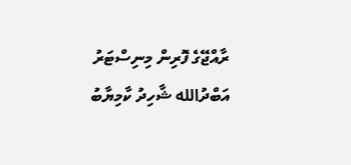ރާއްޖޭގެ ފޮރިން މިނިސްޓަރު އަބްދުالله ޝާހިދު ކާމިޔާބު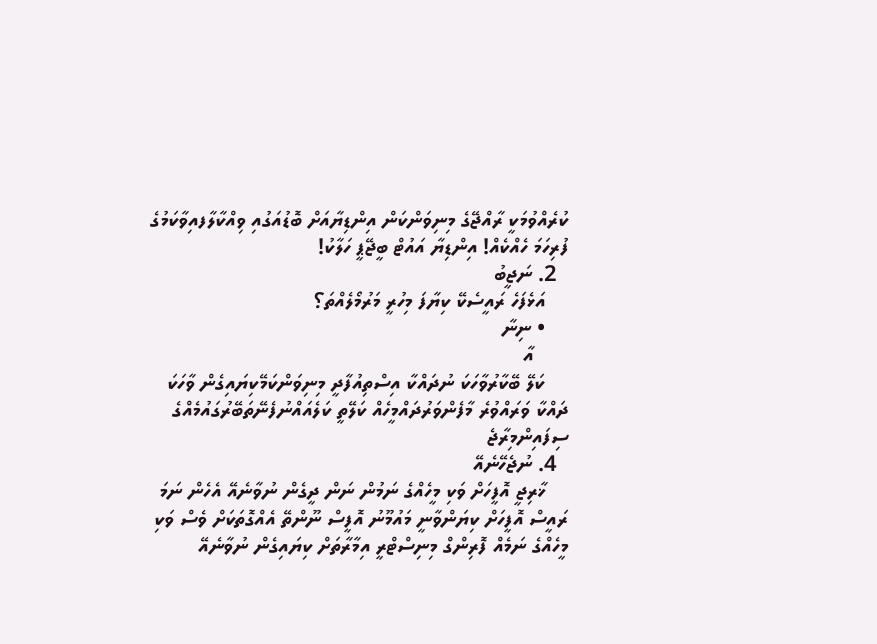ކުރެއްވުމަކީ ރާއްޖޭގެ މިނިވަންކަން އިންޑިޔާއަށް ބޮޑުއަގުއި ވިއްކާލާފއިވާކަމުގެ ފުރިހަމަ ހެއްކެއް! އިންޑިޔާ އައުޓް ބީޖޭޕީ ހަލާކު!
  2. ނަޖީބު
    އަޅެފަހެ ރައީސެކޭ ކިޔާފަ މިހުރީ މަރުމޯލެއްތަ؟
    • ނިނާ
      އާ
    ކަލޭ ބޭކާރުވާހަކަ ނުދައްކާ އިސްތިއުފާދީ މިނިވަންކަމޭކިޔައިގެން ވާހަކަ ދައްކާ ވަރައްވުރެ މާފެންވަރުދައްމީހެއް ކަލޭތީ ކަލެއައްނުފެނޭތަބޭރުގައުމެއްގެ ސިފައިންމިރާޖެ
  4. ނުޖެހޭނެއޭ
    ޚާރިޖީ އޮފީހަށް ވަކި މީހެއްގެ ނަމުން ނަން ދީގެން ނުވާނެއޭ އެހެން ނަމަ ރައީސް އޮފީހަށް ކިޔަންވާނީ މައުމޫނު އޮފީސް ނޫންތޭ އެއްގޮތަކަށް ވެސް ވަކި މީހެއްގެ ނަމެއް ފޮރިންގް މިނިސްޓްރީ އިމާރާތަށް ކިޔައިގެން ނުވާނެއޭ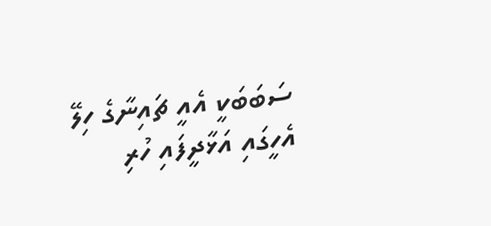ސަބަބަކީ އެއީ ޗައިނާގެ ހިލޭ އެހީގައި އަޅާދީފައި ހުރި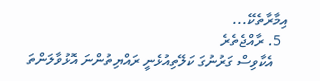އިމާރާތެކޭ...
  5. ރާއްޖެތެރެ
    އެކާވިސް ގަރުނުގަ ކަލޭތިއުޅެނީ ރައްޔިތުންނަ އޮޅުވާލަންތަ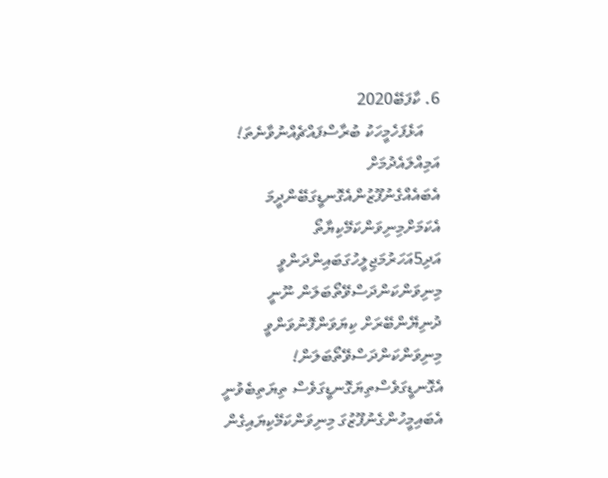6. ކާފަބޭ2020
    އަޅެފަހެމީހަކު ބުރާސްފައްޗެއްނުވާނެތަ! އަމިއްލައެދުމަށް އެބައެއްގެނުފޫޒުންއެގޮނޑީގަބޭންދީމަ އެކަމަށްމިނިވަންކަމޭކިޔާތޯ އަދި5އަހަރުމަޖިލީހުގަބައިންދަންވީ މިނިވަންކަންދަސްވޭތޯބަލަން ނޫނީ ދުނިޔޭންބޭރަށް ކިޔަވަންފޮނުވަންވީ މިނިވަންކަންދަސްވޭތޯބަލަން! އެގޮނޑީގަވެސްތިޔަގޮނޑީގަވެސް ތިޔަތިބެވުނީ އެބައިމީހުންގެނުފޫޒުގަ މިނިވަންކަމޭކިޔައިގެން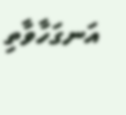އަނގަހާވާތި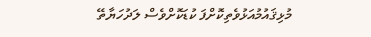މުޅިޤައުމުއަޅުވެތިކޮށްފަ ކުޑަކޮށްވެސް ލަދުހަޔާތޭ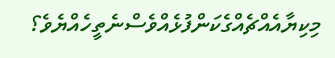މިކިޔާއެއްޗެއްގެކަންފުޅެއްވެސްނެތީހެއްޔެވެ؟